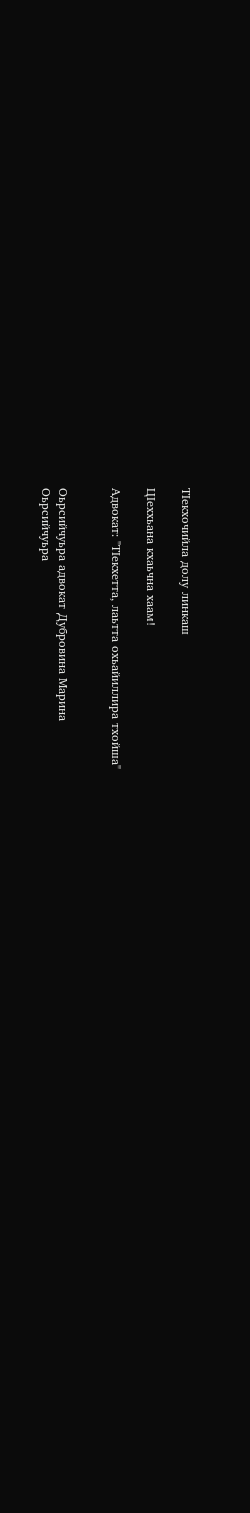ТIекхочийла долу линкаш

ЦIеххьана кхаьчна хаам!

Адвокат: "ТIекхетта, лаьтта охьайиллира тхойша"


Оьрсийчуьра адвокат Дубровина Марина
Оьрсийчуьра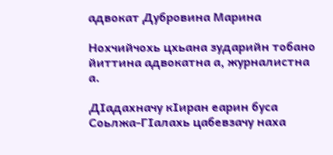адвокат Дубровина Марина

Нохчийчохь цхьана зударийн тобано йиттина адвокатна а, журналистна а.

ДIадахначу кIиран еарин буса Соьлжа-ГIалахь цабевзачу наха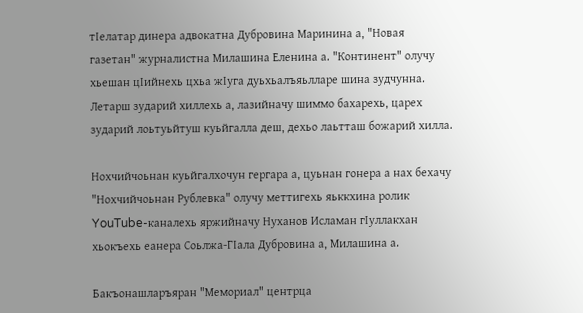тIелатар динера адвокатна Дубровина Маринина а, "Новая газетан" журналистна Милашина Еленина а. "Континент" олучу хьешан цIийнехь цхьа жIуга дуьхьалъяьлларе шина зудчунна. Летарш зударий хиллехь а, лазийначу шиммо бахарехь, царех зударий лоьтуьйтуш куьйгалла деш, дехьо лаьтташ божарий хилла.

Нохчийчоьнан куьйгалхочун гергара а, цуьнан гонера а нах бехачу "Нохчийчоьнан Рублевка" олучу меттигехь яьккхина ролик YouTube-каналехь яржийначу Нуханов Исламан гIуллакхан хьокъехь еанера Соьлжа-ГIала Дубровина а, Милашина а.

Бакъонашларъяран "Мемориал" центрца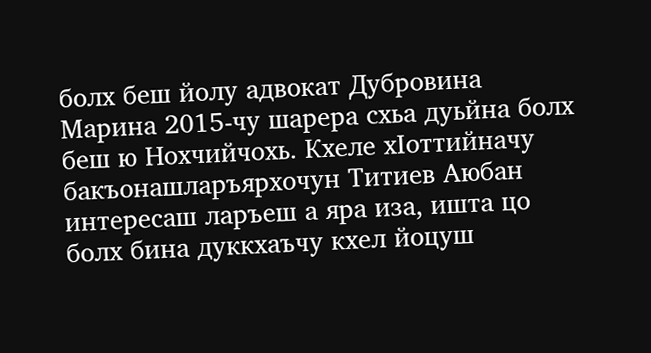болх беш йолу адвокат Дубровина Марина 2015-чу шарера схьа дуьйна болх беш ю Нохчийчохь. Кхеле хIоттийначу бакъонашларъярхочун Титиев Аюбан интересаш ларъеш а яра иза, ишта цо болх бина дуккхаъчу кхел йоцуш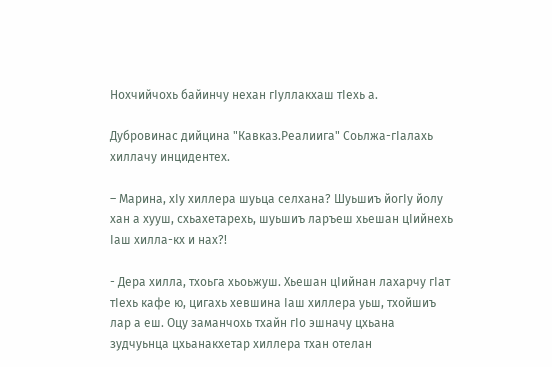Нохчийчохь байинчу нехан гIуллакхаш тIехь а.

Дубровинас дийцина "Кавказ.Реалиига" Соьлжа-гIалахь хиллачу инцидентех.

– Марина, хIу хиллера шуьца селхана? Шуьшиъ йогIу йолу хан а хууш, схьахетарехь, шуьшиъ ларъеш хьешан цIийнехь Iаш хилла-кх и нах?!

- Дера хилла, тхоьга хьоьжуш. Хьешан цIийнан лахарчу гIат тIехь кафе ю, цигахь хевшина Iаш хиллера уьш, тхойшиъ лар а еш. Оцу заманчохь тхайн гIо эшначу цхьана зудчуьнца цхьанакхетар хиллера тхан отелан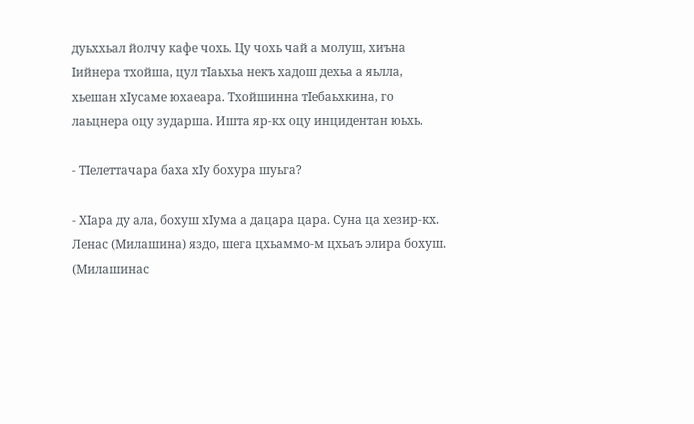дуьххьал йолчу кафе чохь. Цу чохь чай а молуш, хиъна Iийнера тхойша, цул тIаьхьа некъ хадош дехьа а яьлла, хьешан хIусаме юхаеара. Тхойшинна тIебаьхкина, го лаьцнера оцу зударша. Ишта яр-кх оцу инцидентан юьхь.

- ТIелеттачара баха хIу бохура шуьга?

- ХIара ду ала, бохуш хIума а дацара цара. Суна ца хезир-кх. Ленас (Милашина) яздо, шега цхьаммо-м цхьаъ элира бохуш. (Милашинас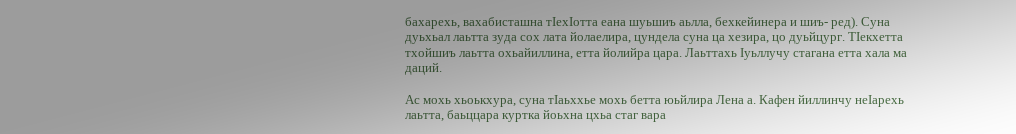бахарехь, вахабисташна тIехIотта еана шуьшиъ аьлла, бехкейинера и шиъ- ред). Суна дуьхьал лаьтта зуда сох лата йолаелира, цундела суна ца хезира, цо дуьйцург. ТIекхетта тхойшиъ лаьтта охьайиллина, етта йолийра цара. Лаьттахь Iуьллучу стагана етта хала ма даций.

Ас мохь хьоькхура, суна тIаьххье мохь бетта юьйлира Лена а. Кафен йиллинчу неIарехь лаьтта, баьццара куртка йоьхна цхьа стаг вара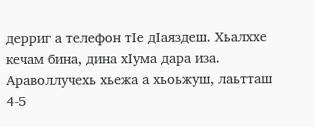дерриг а телефон тIе дIаяздеш. Хьалххе кечам бина, дина хIума дара иза. Араволлучехь хьежа а хьоьжуш, лаьтташ 4-5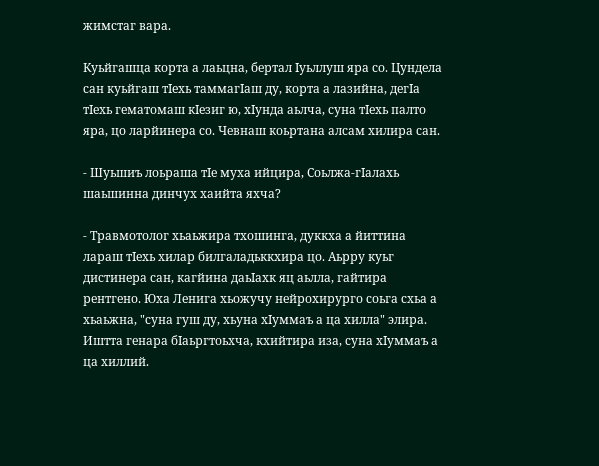жимстаг вара.

Куьйгашца корта а лаьцна, бертал Iуьллуш яра со. Цундела сан куьйгаш тIехь таммагIаш ду, корта а лазийна, дегIа тIехь гематомаш кIезиг ю, хIунда аьлча, суна тIехь палто яра, цо ларйинера со. Чевнаш коьртана алсам хилира сан.

- Шуьшиъ лоьраша тIе муха ийцира, Соьлжа-гIалахь шаьшинна динчух хаийта яхча?

- Травмотолог хьаьжира тхошинга, дуккха а йиттина лараш тIехь хилар билгаладьккхира цо. Аьрру куьг дистинера сан, кагйина даьIахк яц аьлла, гайтира рентгено. Юха Ленига хьожучу нейрохирурго соьга схьа а хьаьжна, "суна гуш ду, хьуна хIуммаъ а ца хилла" элира. Иштта генара бIаьргтоьхча, кхийтира иза, суна хIуммаъ а ца хиллий.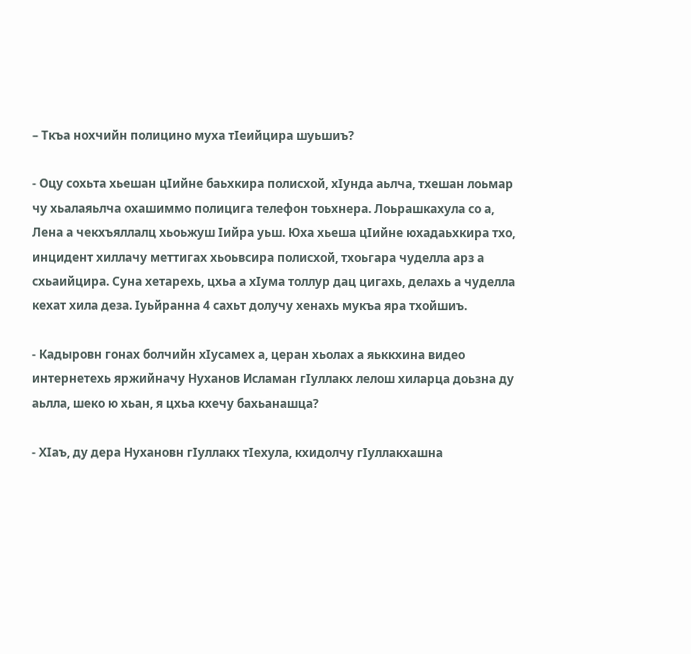– Ткъа нохчийн полицино муха тIеийцира шуьшиъ?

- Оцу сохьта хьешан цIийне баьхкира полисхой, хIунда аьлча, тхешан лоьмар чу хьалаяьлча охашиммо полицига телефон тоьхнера. Лоьрашкахула со а, Лена а чекхъяллалц хьоьжуш Iийра уьш. Юха хьеша цIийне юхадаьхкира тхо, инцидент хиллачу меттигах хьоьвсира полисхой, тхоьгара чуделла арз а схьаийцира. Суна хетарехь, цхьа а хIума толлур дац цигахь, делахь а чуделла кехат хила деза. Iуьйранна 4 сахьт долучу хенахь мукъа яра тхойшиъ.

- Кадыровн гонах болчийн хIусамех а, церан хьолах а яьккхина видео интернетехь яржийначу Нуханов Исламан гIуллакх лелош хиларца доьзна ду аьлла, шеко ю хьан, я цхьа кхечу бахьанашца?

- ХIаъ, ду дера Нухановн гIуллакх тIехула, кхидолчу гIуллакхашна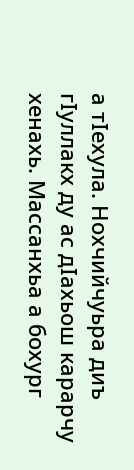а тIехула. Нохчийчуьра диъ гIуллакх ду ас дIахьош карарчу хенахь. Массанхьа а бохург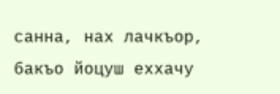санна, нах лачкъор, бакъо йоцуш еххачу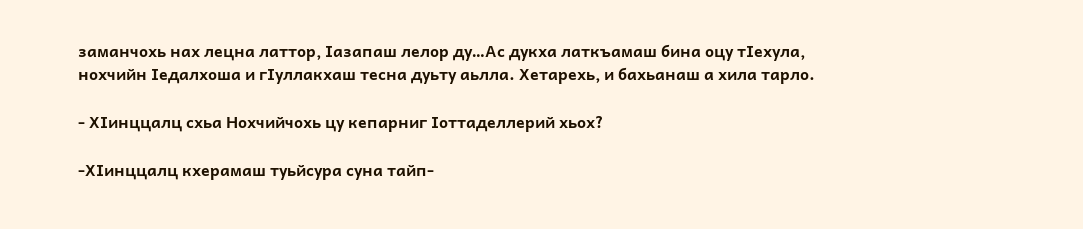заманчохь нах лецна латтор, Iазапаш лелор ду…Ас дукха латкъамаш бина оцу тIехула, нохчийн Iедалхоша и гIуллакхаш тесна дуьту аьлла. Хетарехь, и бахьанаш а хила тарло.

- ХIинццалц схьа Нохчийчохь цу кепарниг Iоттаделлерий хьох?

-ХIинццалц кхерамаш туьйсура суна тайп-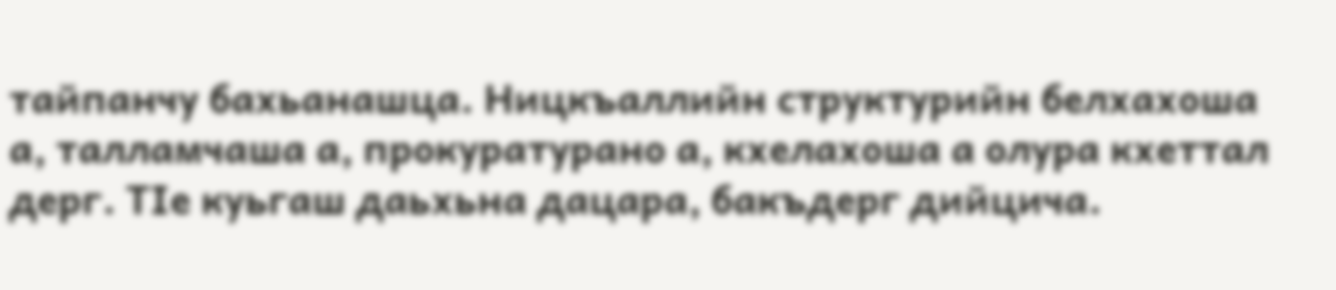тайпанчу бахьанашца. Ницкъаллийн структурийн белхахоша а, талламчаша а, прокуратурано а, кхелахоша а олура кхеттал дерг. ТIе куьгаш даьхьна дацара, бакъдерг дийцича.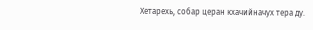Хетарехь, собар церан кхачийначух тера ду.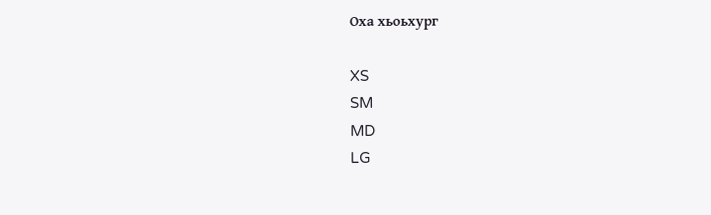Оха хьоьхург

XS
SM
MD
LG